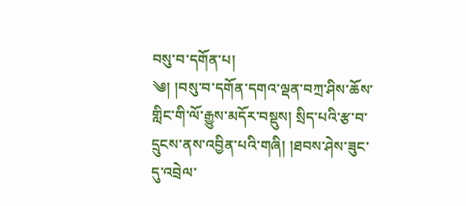བསུ་བ་དགོན་པ།
༄། །བསུ་བ་དགོན་དགའ་ལྡན་བཀྲ་ཤིས་ཆོས་གླིང་གི་ལོ་རྒྱུས་མདོར་བསྡུས། སྲིད་པའི་རྩ་བ་དྲུངས་ནས་འབྱིན་པའི་གཞི། །ཐབས་ཤེས་ཟུང་དུ་འབྲེལ་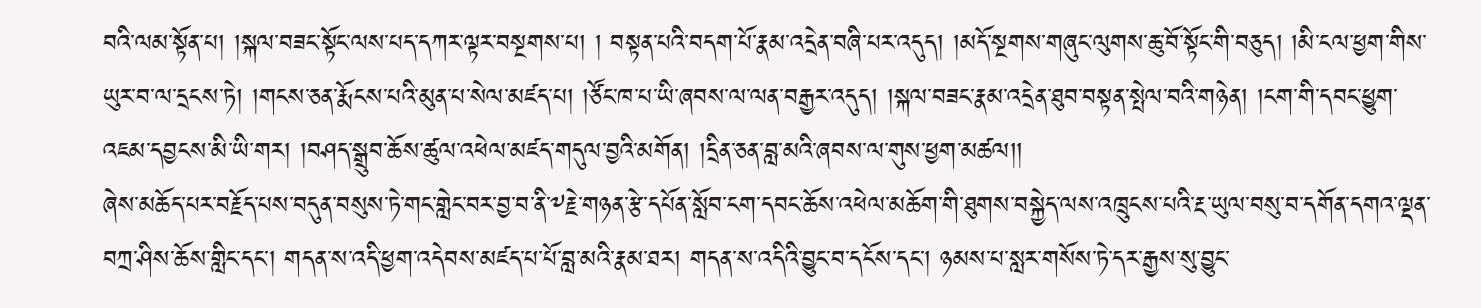བའི་ལམ་སྟོན་པ། །སྐལ་བཟང་སྟོང་ལས་པད་དཀར་ལྟར་བསྔགས་པ། ། བསྟན་པའི་བདག་པོ་རྣམ་འདྲེན་བཞི་པར་འདུད། །མདོ་སྔགས་གཞུང་ལུགས་ཆུ་བོ་སྟོང་གི་བཅུད། །མི་ངལ་ཕྱག་གིས་ཡུར་བ་ལ་དྲངས་ཏེ། །གངས་ཅན་རྨོངས་པའི་མུན་པ་སེལ་མཛད་པ། །ཙོང་ཁ་པ་ཡི་ཞབས་ལ་ལན་བརྒྱར་འདུད། །སྐལ་བཟང་རྣམ་འདྲེན་ཐུབ་བསྟན་སྤེལ་བའི་གཉེན། །ངག་གི་དབང་ཕྱུག་འཇམ་དབྱངས་མི་ཡི་གར། །བཤད་སྒྲུབ་ཆོས་ཚུལ་འཕེལ་མཛད་གདུལ་བྱའི་མགོན། །དྲིན་ཅན་བླ་མའི་ཞབས་ལ་གུས་ཕྱག་མཚལ།།
ཞེས་མཆོད་པར་བརྗོད་པས་བདུན་བསུས་ཏེ་གང་གླེང་བར་བྱ་བ་ནི་༸རྗེ་གཉན་རྩེ་དཔོན་སློབ་ངག་དབང་ཆོས་འཕེལ་མཆོག་གི་ཐུགས་བསྐྱེད་ལས་འཁྲུངས་པའི་རྔ་ཡུལ་བསུ་བ་དགོན་དགའ་ལྡན་བཀྲ་ཤིས་ཆོས་གླིང་དང་། གདན་ས་འདི་ཕྱག་འདེབས་མཛད་པ་པོ་བླ་མའི་རྣམ་ཐར། གདན་ས་འདིའི་བྱུང་བ་དངོས་དང་། ཉམས་པ་སླར་གསོས་ཏེ་དར་རྒྱས་སུ་བྱུང་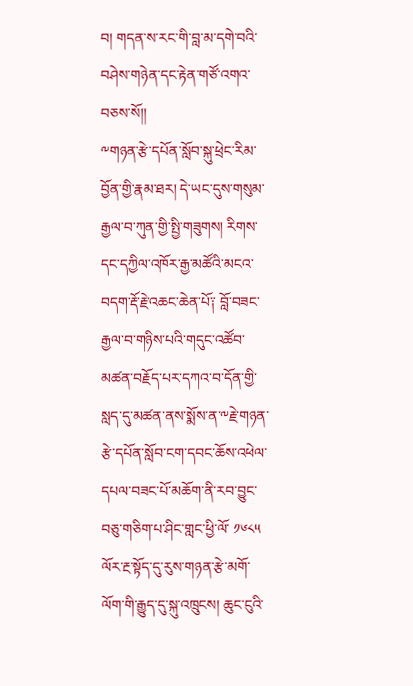བ། གདན་ས་རང་གི་བླ་མ་དགེ་བའི་བཤེས་གཉེན་དང་རྟེན་གཙོ་འགའ་བཅས་སོ།།
༸གཉན་རྩེ་དཔོན་སློབ་སྐུ་ཕྲེང་རིམ་བྱོན་གྱི་རྣམ་ཐར། དེ་ཡང་དུས་གསུམ་རྒྱལ་བ་ཀུན་གྱི་སྤྱི་གཟུགས། རིགས་དང་དཀྱིལ་འཁོར་རྒྱ་མཚོའི་མངའ་བདག་རྡོ་རྗེ་འཆང་ཆེན་པོ༑ བློ་བཟང་རྒྱལ་བ་གཉིས་པའི་གདུང་འཚོབ་མཚན་བརྗོད་པར་དཀའ་བ་དོན་གྱི་སླད་དུ་མཚན་ནས་སྨོས་ན་༸རྗེ་གཉན་རྩེ་དཔོན་སློབ་ངག་དབང་ཆོས་འཕེལ་དཔལ་བཟང་པོ་མཆོག་ནི་རབ་བྱུང་བཅུ་གཅིག་པ་ཤིང་གླང་ཕྱི་ལོ་ ༡༦༨༥ ལོར་རྔ་སྟོད་དུ་རུས་གཉན་རྩེ་མགོ་ལོག་གི་རྒྱུད་དུ་སྐུ་འཁྲུངས། ཆུང་ངུའི་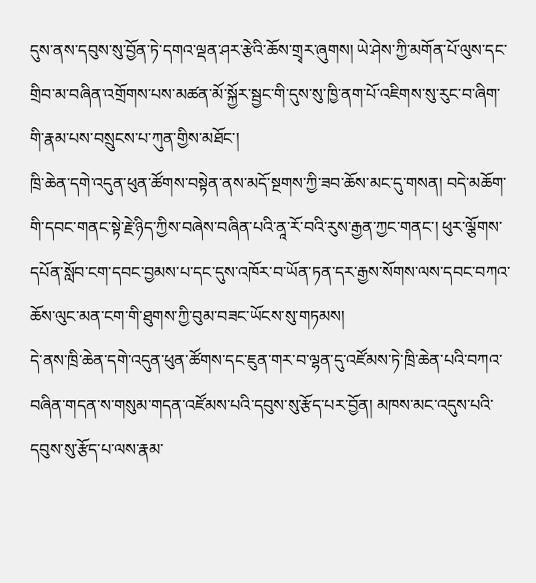དུས་ནས་དབུས་སུ་བྱོན་ཏེ་དགའ་ལྡན་ཤར་རྩེའི་ཆོས་གྲྭར་ཞུགས། ཡེ་ཤེས་ཀྱི་མགོན་པོ་ལུས་དང་གྲིབ་མ་བཞིན་འགྲོགས་པས་མཚན་མོ་སྐྱོར་སྦྱང་གི་དུས་སུ་ཁྱི་ནག་པོ་འཇིགས་སུ་རུང་བ་ཞིག་གི་རྣམ་པས་བསྲུངས་པ་ཀུན་གྱིས་མཐོང་།
ཁྲི་ཆེན་དགེ་འདུན་ཕུན་ཚོགས་བསྟེན་ནས་མདོ་སྔགས་ཀྱི་ཟབ་ཆོས་མང་དུ་གསན། བདེ་མཆོག་གི་དབང་གནང་སྟེ་རྗེ་ཉིད་ཀྱིས་བཞེས་བཞིན་པའི་ནཱ་རོ་བའི་རུས་རྒྱན་ཀྱང་གནང་། ཕུར་ལྕོགས་དཔོན་སློབ་ངག་དབང་བྱམས་པ་དང་དུས་འཁོར་བ་ཡོན་ཏན་དར་རྒྱས་སོགས་ལས་དབང་བཀའ་ཆོས་ལུང་མན་ངག་གི་ཐུགས་ཀྱི་བུམ་བཟང་ཡོངས་སུ་གཏམས།
དེ་ནས་ཁྲི་ཆེན་དགེ་འདུན་ཕུན་ཚོགས་དང་ཇུན་གར་བ་ལྷན་དུ་འཛོམས་ཏེ་ཁྲི་ཆེན་པའི་བཀའ་བཞིན་གདན་ས་གསུམ་གདན་འཛོམས་པའི་དབུས་སུ་རྩོད་པར་བྱོན། མཁས་མང་འདུས་པའི་དབུས་སུ་རྩོད་པ་ལས་རྣམ་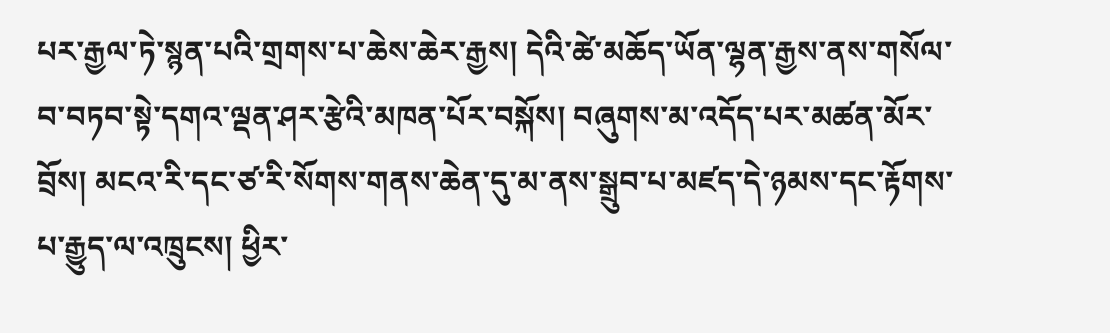པར་རྒྱལ་ཏེ་སྙན་པའི་གྲགས་པ་ཆེས་ཆེར་རྒྱས། དེའི་ཚེ་མཆོད་ཡོན་ལྷན་རྒྱས་ནས་གསོལ་བ་བཏབ་སྟེ་དགའ་ལྡན་ཤར་རྩེའི་མཁན་པོར་བསྐོས། བཞུགས་མ་འདོད་པར་མཚན་མོར་བྲོས། མངའ་རི་དང་ཙ་རི་སོགས་གནས་ཆེན་དུ་མ་ནས་སྒྲུབ་པ་མཛད་དེ་ཉམས་དང་རྟོགས་པ་རྒྱུད་ལ་འཁྲུངས། ཕྱིར་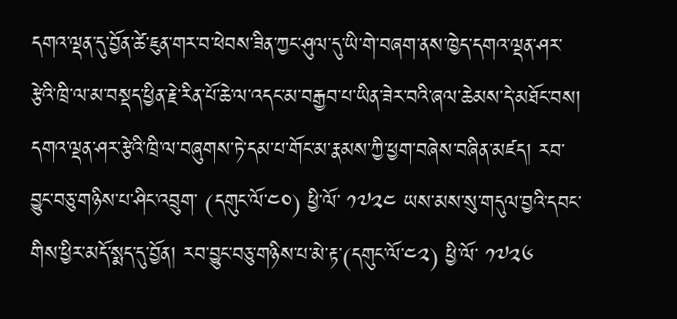དགའ་ལྡན་དུ་བྱོན་ཚེ་ཇུན་གར་བ་ཕེབས་ཟིན་ཀྱང་ཤུལ་དུ་ཡི་གེ་བཞག་ནས་ཁྱེད་དགའ་ལྡན་ཤར་རྩེའི་ཁྲི་ལ་མ་བསྡད་ཕྱིན་རྗེ་རིན་པོ་ཆེ་ལ་འདང་མ་བརྒྱབ་པ་ཡིན་ཟེར་བའི་ཞལ་ཆེམས་དེ་མཐོང་བས། དགའ་ལྡན་ཤར་རྩེའི་ཁྲི་ལ་བཞུགས་ཏེ་དམ་པ་གོང་མ་རྣམས་ཀྱི་ཕྱག་བཞེས་བཞིན་མཛད། རབ་བྱུང་བཅུ་གཉིས་པ་ཤིང་འབྲུག་ (དགུང་ལོ་༤༠) ཕྱི་ལོ་ ༡༧༢༤ ཡས་མས་སུ་གདུལ་བྱའི་དབང་གིས་ཕྱིར་མདོ་སྨད་དུ་བྱོན། རབ་བྱུང་བཅུ་གཉིས་པ་མེ་རྟ་(དགུང་ལོ་༤༢) ཕྱི་ལོ་ ༡༧༢༦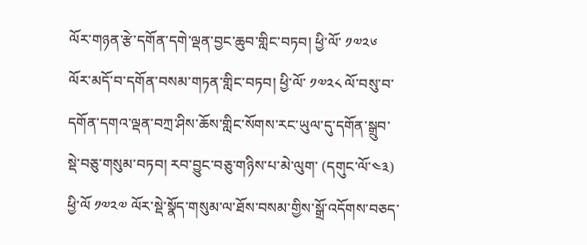ལོར་གཉན་རྩེ་དགོན་དགེ་ལྡན་བྱང་ཆུབ་གླིང་བཏབ། ཕྱི་ལོ་ ༡༧༢༦ ལོར་མདོ་བ་དགོན་བསམ་གཏན་གླིང་བཏབ། ཕྱི་ལོ་ ༡༧༢༨ ལོ་བསུ་བ་དགོན་དགའ་ལྡན་བཀྲ་ཤིས་ཆོས་གླིང་སོགས་རང་ཡུལ་དུ་དགོན་སྒྲུབ་སྡེ་བཅུ་གསུམ་བཏབ། རབ་བྱུང་བཅུ་གཉིས་པ་མེ་ལུག་ (དགུང་ལོ་༤༣) ཕྱི་ལོ ༡༧༢༧ ལོར་སྡེ་སྣོད་གསུམ་ལ་ཐོས་བསམ་གྱིས་སྒྲོ་འདོགས་བཅད་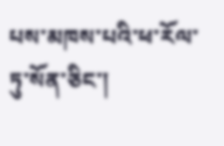པས་མཁས་པའི་ཕ་རོལ་ཏུ་སོན་ཅིང་།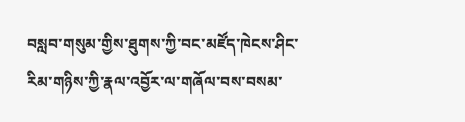བསླབ་གསུམ་གྱིས་ཐུགས་ཀྱི་བང་མཛོད་ཁེངས་ཤིང་རིམ་གཉིས་ཀྱི་རྣལ་འབྱོར་ལ་གཞོལ་བས་བསམ་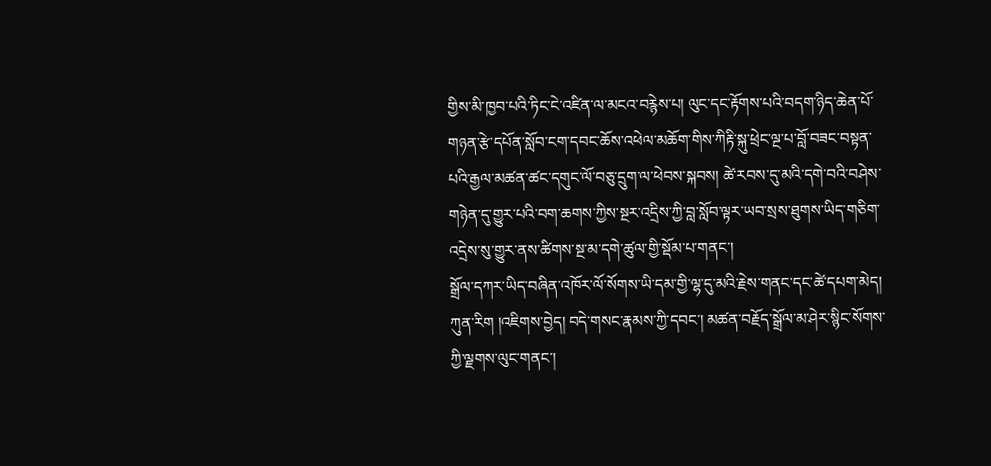གྱིས་མི་ཁྱབ་པའི་ཏིང་ངེ་འཛིན་ལ་མངའ་བརྙེས་པ། ལུང་དང་རྟོགས་པའི་བདག་ཉིད་ཆེན་པོ་གཉན་རྩེ་དཔོན་སློབ་ངག་དབང་ཆོས་འཕེལ་མཆོག་གིས་ཀིརྟི་སྐུ་ཕྲེང་ལྔ་པ་བློ་བཟང་བསྟན་པའི་རྒྱལ་མཚན་ཚང་དགུང་ལོ་བཅུ་དྲུག་ལ་ཕེབས་སྐབས། ཚེ་རབས་དུ་མའི་དགེ་བའི་བཤེས་གཉེན་དུ་གྱུར་པའི་བག་ཆགས་ཀྱིས་སྔར་འདྲིས་ཀྱི་བླ་སློབ་ལྟར་ཡབ་སྲས་ཐུགས་ཡིད་གཅིག་འདྲེས་སུ་གྱུར་ནས་ཚིགས་སྔ་མ་དགེ་ཚུལ་གྱི་སྡོམ་པ་གནང་།
སྒྲོལ་དཀར་ཡིད་བཞིན་འཁོར་ལོ་སོགས་ཡི་དམ་གྱི་ལྷ་དུ་མའི་རྗེས་གནང་དང་ཚེ་དཔག་མེད། ཀུན་རིག །འཇིགས་བྱེད། བདེ་གསང་རྣམས་ཀྱི་དབང་། མཚན་བརྗོད་སྒྲོལ་མ་ཤེར་སྙིང་སོགས་ཀྱི་ལྗགས་ལུང་གནང་།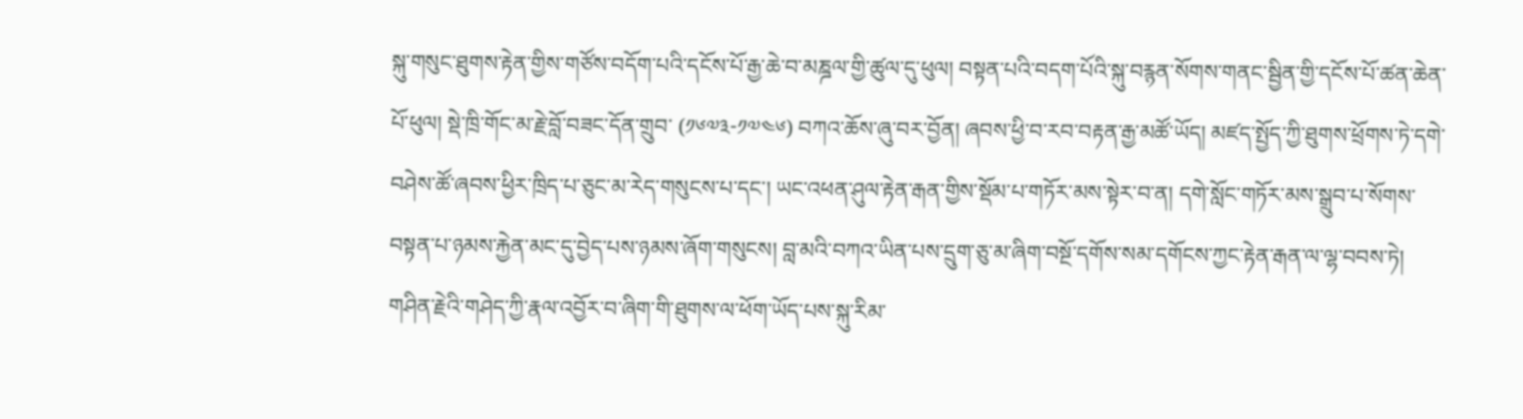སྐུ་གསུང་ཐུགས་རྟེན་གྱིས་གཙོས་བདོག་པའི་དངོས་པོ་རྒྱ་ཆེ་བ་མཎྜལ་གྱི་ཚུལ་དུ་ཕུལ། བསྟན་པའི་བདག་པོའི་སྐུ་བརྙན་སོགས་གནང་སྦྱིན་གྱི་དངོས་པོ་ཚན་ཆེན་པོ་ཕུལ། སྡེ་ཁྲི་གོང་མ་རྗེ་བློ་བཟང་དོན་གྲུབ་ (༡༦༧༣-༡༧༤༦) བཀའ་ཆོས་ཞུ་བར་བྱོན། ཞབས་ཕྱི་བ་རབ་བརྟན་རྒྱ་མཚོ་ཡོད། མཛད་སྤྱོད་ཀྱི་ཐུགས་ཕྲོགས་ཏེ་དགེ་བཤེས་ཚོ་ཞབས་ཕྱིར་ཁྲིད་པ་ཅུང་མ་རེད་གསུངས་པ་དང་། ཡང་འཕན་ཤུལ་རྟེན་རྒན་གྱིས་སྡོམ་པ་གཏོར་མས་སྟེར་བ་ན། དགེ་སློང་གཏོར་མས་སྒྲུབ་པ་སོགས་བསྟན་པ་ཉམས་རྐྱེན་མང་དུ་བྱེད་པས་ཉམས་ཞོག་གསུངས། བླ་མའི་བཀའ་ཡིན་པས་དྲུག་ཅུ་མ་ཞིག་བསྔོ་དགོས་སམ་དགོངས་ཀྱང་རྟེན་རྒན་ལ་ལྷ་བབས་ཏེ། གཤིན་རྗེའི་གཤེད་ཀྱི་རྣལ་འབྱོར་བ་ཞིག་གི་ཐུགས་ལ་ཕོག་ཡོད་པས་སྐུ་རིམ་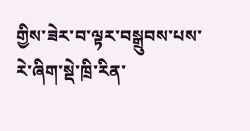གྱིས་ཟེར་བ་ལྟར་བསྒྲུབས་པས་རེ་ཞིག་སྡེ་ཁྲི་རིན་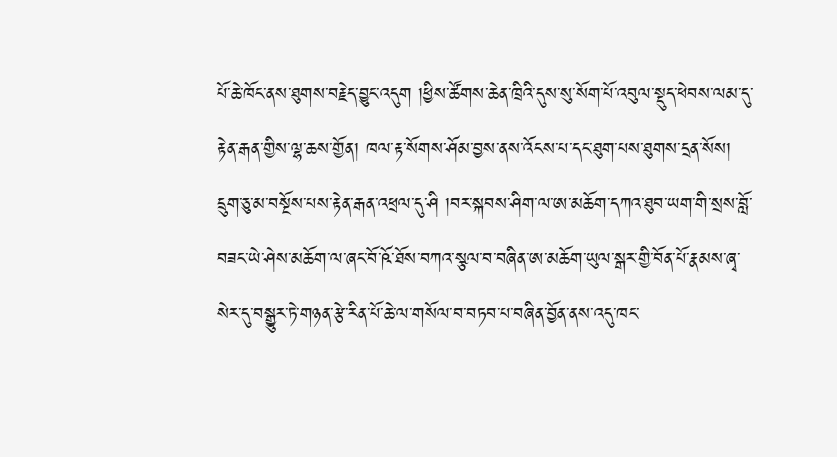པོ་ཆེ་ཁོང་ནས་ཐུགས་བརྗེད་བྱུང་འདུག །ཕྱིས་ཚོགས་ཆེན་ཁྲིའི་དུས་སུ་སོག་པོ་འབུལ་སྡུད་ཕེབས་ལམ་དུ་རྟེན་རྒན་གྱིས་ལྷ་ཆས་གྱོན། ཁལ་རྟ་སོགས་ཤོམ་བྱས་ནས་འོངས་པ་དང་ཐུག་པས་ཐུགས་དྲན་སོས། དྲུག་ཅུ་མ་བསྔོས་པས་རྟེན་རྒན་འཕྲལ་དུ་ཤི །བར་སྐབས་ཤིག་ལ་ཨ་མཆོག་དཀའ་ཐུབ་ཡག་གི་སྲས་བློ་བཟང་ཡེ་ཤེས་མཆོག་ལ་ཞང་བོ་ཥོ་ཐོས་བཀའ་སྩལ་བ་བཞིན་ཨ་མཆོག་ཡུལ་སྒར་གྱི་བོན་པོ་རྣམས་ཞྭ་སེར་དུ་བསྒྱུར་ཏེ་གཉན་རྩེ་རིན་པོ་ཆེ་ལ་གསོལ་བ་བཏབ་པ་བཞིན་བྱོན་ནས་འདུ་ཁང་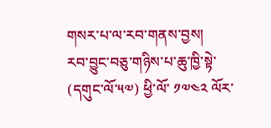གསར་པ་ལ་རབ་གནས་བྱས།
རབ་བྱུང་བཅུ་གཉིས་པ་ཆུ་ཁྱི་སྟེ་ (དགུང་ལོ་༥༧) ཕྱི་ལོ་ ༡༧༤༢ ལོར་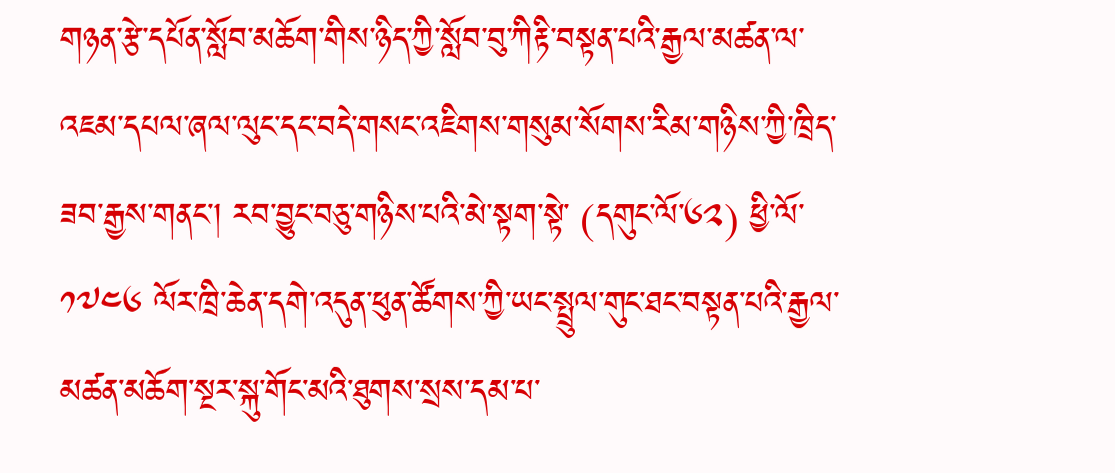གཉན་རྩེ་དཔོན་སློབ་མཆོག་གིས་ཉིད་ཀྱི་སློབ་བུ་ཀིརྟི་བསྟན་པའི་རྒྱལ་མཚན་ལ་འཇམ་དཔལ་ཞལ་ལུང་དང་བདེ་གསང་འཇིགས་གསུམ་སོགས་རིམ་གཉིས་ཀྱི་ཁྲིད་ཟབ་རྒྱས་གནང་། རབ་བྱུང་བཅུ་གཉིས་པའི་མེ་སྟག་སྟེ་ (དགུང་ལོ་༦༢) ཕྱི་ལོ་༡༧༤༦ ལོར་ཁྲི་ཆེན་དགེ་འདུན་ཕུན་ཚོགས་ཀྱི་ཡང་སྤྲུལ་གུང་ཐང་བསྟན་པའི་རྒྱལ་མཚན་མཆོག་སྔར་སྐུ་གོང་མའི་ཐུགས་སྲས་དམ་པ་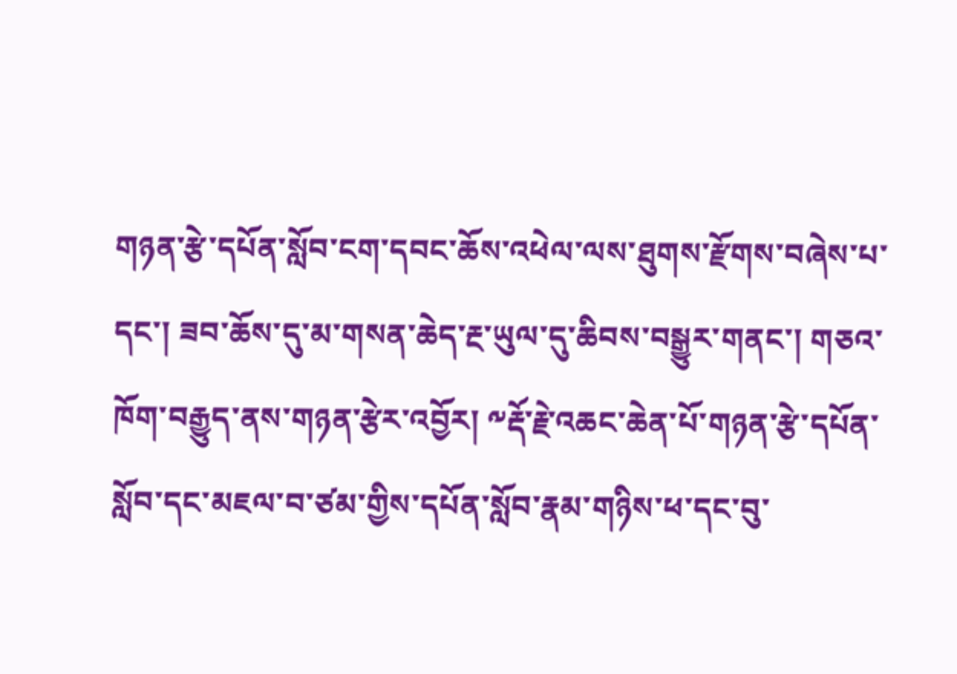གཉན་རྩེ་དཔོན་སློབ་ངག་དབང་ཆོས་འཕེལ་ལས་ཐུགས་རྫོགས་བཞེས་པ་དང་། ཟབ་ཆོས་དུ་མ་གསན་ཆེད་རྔ་ཡུལ་དུ་ཆིབས་བསྒྱུར་གནང་། གཅའ་ཁོག་བརྒྱུད་ནས་གཉན་རྩེར་འབྱོར། ༸རྡོ་རྗེ་འཆང་ཆེན་པོ་གཉན་རྩེ་དཔོན་སློབ་དང་མཇལ་བ་ཙམ་གྱིས་དཔོན་སློབ་རྣམ་གཉིས་ཕ་དང་བུ་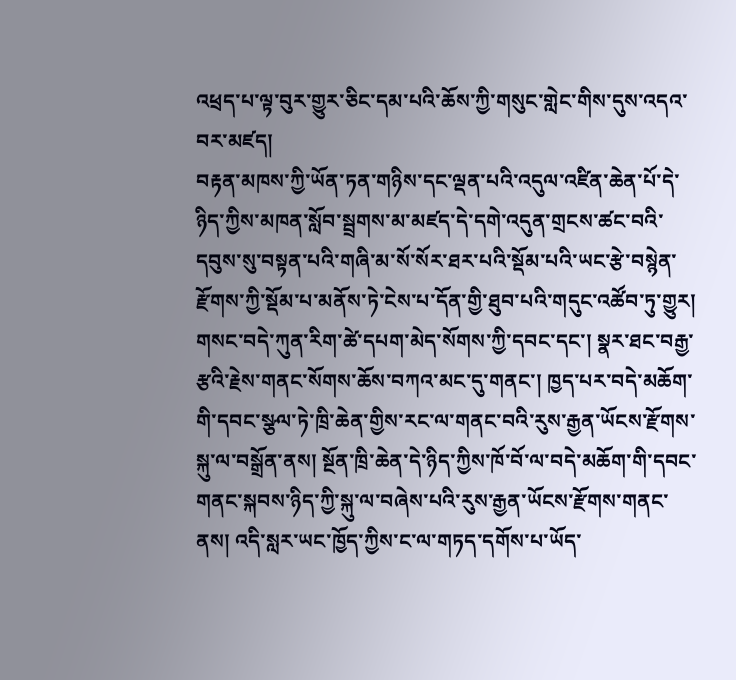འཕྲད་པ་ལྟ་བུར་གྱུར་ཅིང་དམ་པའི་ཆོས་ཀྱི་གསུང་གླེང་གིས་དུས་འདའ་བར་མཛད།
བརྟན་མཁས་ཀྱི་ཡོན་ཏན་གཉིས་དང་ལྡན་པའི་འདུལ་འཛིན་ཆེན་པོ་དེ་ཉིད་ཀྱིས་མཁན་སློབ་སྦྲགས་མ་མཛད་དེ་དགེ་འདུན་གྲངས་ཚང་བའི་དབུས་སུ་བསྟན་པའི་གཞི་མ་སོ་སོར་ཐར་པའི་སྡོམ་པའི་ཡང་རྩེ་བསྙེན་རྫོགས་ཀྱི་སྡོམ་པ་མནོས་ཏེ་ངེས་པ་དོན་གྱི་ཐུབ་པའི་གདུང་འཚོབ་ཏུ་གྱུར། གསང་བདེ་ཀུན་རིག་ཚེ་དཔག་མེད་སོགས་ཀྱི་དབང་དང་། སྣར་ཐང་བརྒྱ་རྩའི་རྗེས་གནང་སོགས་ཆོས་བཀའ་མང་དུ་གནང་། ཁྱད་པར་བདེ་མཆོག་གི་དབང་སྩལ་ཏེ་ཁྲི་ཆེན་གྱིས་རང་ལ་གནང་བའི་རུས་རྒྱན་ཡོངས་རྫོགས་སྐུ་ལ་བསྒྲོན་ནས། སྔོན་ཁྲི་ཆེན་དེ་ཉིད་ཀྱིས་ཁོ་བོ་ལ་བདེ་མཆོག་གི་དབང་གནང་སྐབས་ཉིད་ཀྱི་སྐུ་ལ་བཞེས་པའི་རུས་རྒྱན་ཡོངས་རྫོགས་གནང་ནས། འདི་སླར་ཡང་ཁྱོད་ཀྱིས་ང་ལ་གཏད་དགོས་པ་ཡོད་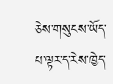ཅེས་གསུངས་ཡོད་པ་ལྟར་ད་རེས་ཁྱེད་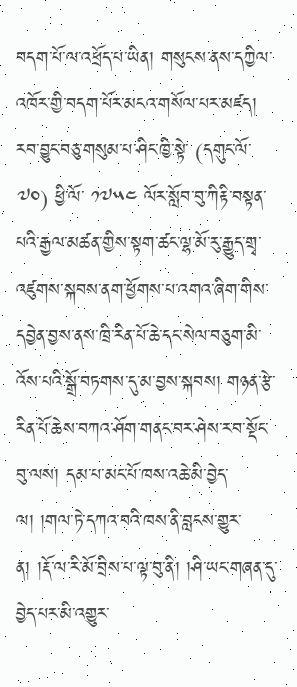བདག་པོ་ལ་འཕྲོད་པ་ཡིན། གསུངས་ནས་དཀྱིལ་འཁོར་གྱི་བདག་པོར་མངའ་གསོལ་པར་མཛད།
རབ་བྱུང་བཅུ་གསུམ་པ་ཤིང་ཁྱི་སྟེ་ (དགུང་ལོ་༧༠) ཕྱི་ལོ་ ༡༧༥༤ ལོར་སློབ་བུ་ཀིརྟི་བསྟན་པའི་རྒྱལ་མཚན་གྱིས་སྟག་ཚང་ལྷ་མོ་རུ་རྒྱུད་གྲྭ་འཛུགས་སྐབས་ནག་ཕྱོགས་པ་འགའ་ཞིག་གིས་དབྱེན་བྱས་ནས་ཁྲི་རིན་པོ་ཆེ་དང་སེལ་བཅུག་མི་འོས་པའི་སྒྲོ་བཏགས་དུ་མ་བྱས་སྐབས། གཉན་རྩེ་རིན་པོ་ཆེས་བཀའ་ཤོག་གནང་བར་ཤེས་རབ་སྡོང་བུ་ལས། དམ་པ་མང་པོ་ཁས་འཆེ་མི་བྱེད་ལ། །གལ་ཏེ་དཀའ་བའི་ཁས་ནི་བླངས་གྱུར་ན། །རྡོ་ལ་རི་མོ་བྲིས་པ་ལྟ་བུ་ནི། །ཤི་ཡང་གཞན་དུ་བྱེད་པར་མི་འགྱུར་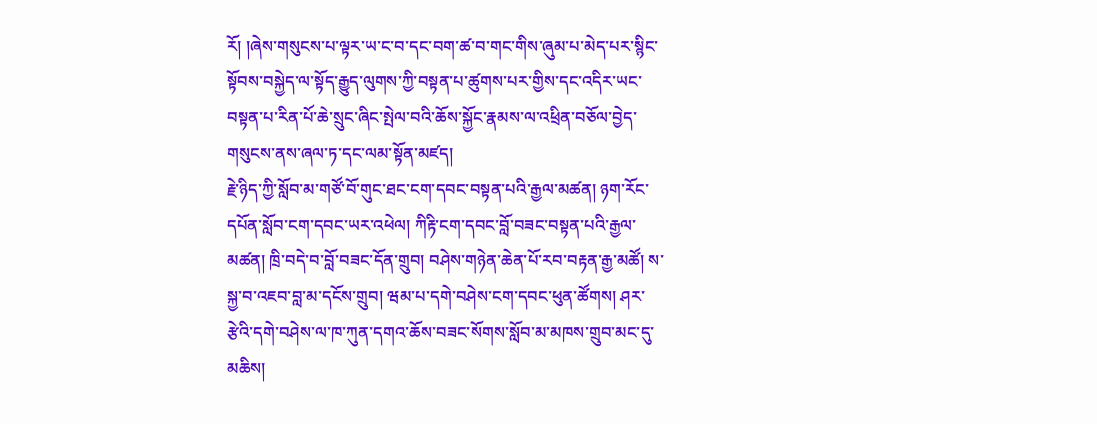རོ། །ཞེས་གསུངས་པ་ལྟར་ཡ་ང་བ་དང་བག་ཚ་བ་གང་གིས་ཞུམ་པ་མེད་པར་སྙིང་སྟོབས་བསྐྱེད་ལ་སྟོད་རྒྱུད་ལུགས་ཀྱི་བསྟན་པ་ཚུགས་པར་གྱིས་དང་འདིར་ཡང་བསྟན་པ་རིན་པོ་ཆེ་སྲུང་ཞིང་སྤེལ་བའི་ཆོས་སྐྱོང་རྣམས་ལ་འཕྲིན་བཅོལ་བྱེད་གསུངས་ནས་ཞལ་ཏ་དང་ལམ་སྟོན་མཛད།
རྗེ་ཉིད་ཀྱི་སློབ་མ་གཙོ་བོ་གུང་ཐང་ངག་དབང་བསྟན་པའི་རྒྱལ་མཚན། ཉག་རོང་དཔོན་སློབ་ངག་དབང་ཡར་འཕེལ། ཀིརྟི་ངག་དབང་བློ་བཟང་བསྟན་པའི་རྒྱལ་མཚན། ཁྲི་བདེ་བ་བློ་བཟང་དོན་གྲུབ། བཤེས་གཉེན་ཆེན་པོ་རབ་བརྟན་རྒྱ་མཚོ། ས་སྐྱ་བ་འཇབ་བླ་མ་དངོས་གྲུབ། ཝམ་པ་དགེ་བཤེས་ངག་དབང་ཕུན་ཚོགས། ཤར་རྩེའི་དགེ་བཤེས་ལ་ཁ་ཀུན་དགའ་ཆོས་བཟང་སོགས་སློབ་མ་མཁས་གྲུབ་མང་དུ་མཆིས།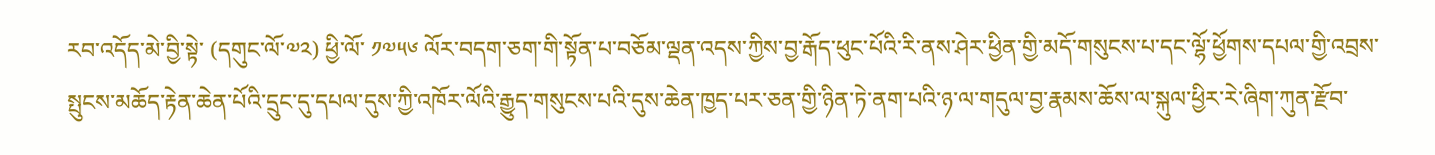རབ་འདོད་མེ་བྱི་སྟེ་ (དགུང་ལོ་༧༢) ཕྱི་ལོ་ ༡༧༥༦ ལོར་བདག་ཅག་གི་སྟོན་པ་བཅོམ་ལྡན་འདས་ཀྱིས་བྱ་རྒོད་ཕུང་པོའི་རི་ནས་ཤེར་ཕྱིན་གྱི་མདོ་གསུངས་པ་དང་ལྷོ་ཕྱོགས་དཔལ་གྱི་འབྲས་སྤུངས་མཆོད་རྟེན་ཆེན་པོའི་དྲུང་དུ་དཔལ་དུས་ཀྱི་འཁོར་ལོའི་རྒྱུད་གསུངས་པའི་དུས་ཆེན་ཁྱད་པར་ཅན་གྱི་ཉིན་ཏེ་ནག་པའི་ཉ་ལ་གདུལ་བྱ་རྣམས་ཆོས་ལ་སྐུལ་ཕྱིར་རེ་ཞིག་ཀུན་རྫོབ་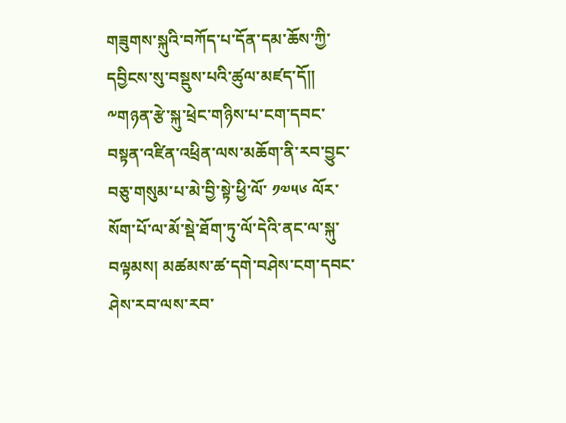གཟུགས་སྐུའི་བཀོད་པ་དོན་དམ་ཆོས་ཀྱི་དབྱིངས་སུ་བསྡུས་པའི་ཚུལ་མཛད་དོ།།
༸གཉན་རྩེ་སྐུ་ཕྲེང་གཉིས་པ་ངག་དབང་བསྟན་འཛིན་འཕྲིན་ལས་མཆོག་ནི་རབ་བྱུང་བཅུ་གསུམ་པ་མེ་བྱི་སྟེ་ཕྱི་ལོ་ ༡༧༥༦ ལོར་སོག་པོ་ལ་མོ་སྡེ་ཐོག་ཏུ་ལོ་དེའི་ནང་ལ་སྐུ་བལྟམས། མཚམས་ཚ་དགེ་བཤེས་ངག་དབང་ཤེས་རབ་ལས་རབ་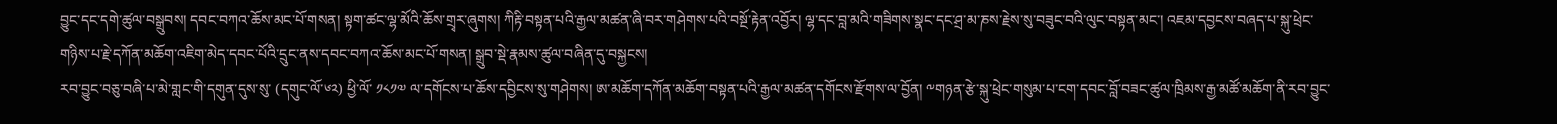བྱུང་དང་དགེ་ཚུལ་བསྒྲུབས། དབང་བཀའ་ཆོས་མང་པོ་གསན། སྟག་ཚང་ལྷ་མོའི་ཆོས་གྲྭར་ཞུགས། ཀིརྟི་བསྟན་པའི་རྒྱལ་མཚན་ཞི་བར་གཤེགས་པའི་བསྔོ་རྟེན་འབྱོར། ལྷ་དང་བླ་མའི་གཟིགས་སྣང་དང་ཤྲ་མ་ཎས་རྗེས་སུ་བཟུང་བའི་ལུང་བསྟན་མང་། འཇམ་དབྱངས་བཞད་པ་སྐུ་ཕྲེང་གཉིས་པ་རྗེ་དཀོན་མཆོག་འཇིག་མེད་དབང་པོའི་དྲུང་ནས་དབང་བཀའ་ཆོས་མང་པོ་གསན། སྒྲུབ་སྡེ་རྣམས་ཚུལ་བཞིན་དུ་བསྐྱངས།
རབ་བྱུང་བཅུ་བཞི་པ་མེ་གླང་གི་དགུན་དུས་སུ་ (དགུང་ལོ་༦༢) ཕྱི་ལོ་ ༡༨༡༧ ལ་དགོངས་པ་ཆོས་དབྱིངས་སུ་གཤེགས། ཨ་མཆོག་དཀོན་མཆོག་བསྟན་པའི་རྒྱལ་མཚན་དགོངས་རྫོགས་ལ་བྱོན། ༸གཉན་རྩེ་སྐུ་ཕྲེང་གསུམ་པ་ངག་དབང་བློ་བཟང་ཚུལ་ཁྲིམས་རྒྱ་མཚོ་མཆོག་ནི་རབ་བྱུང་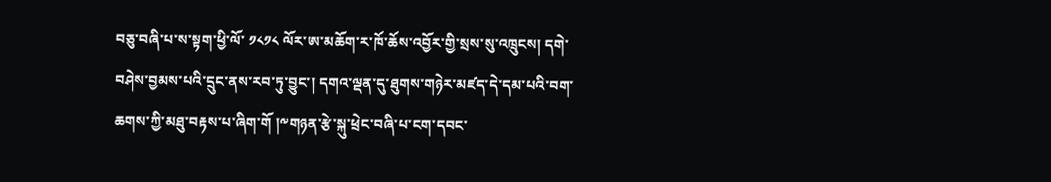བཅུ་བཞི་པ་ས་སྟག་ཕྱི་ལོ་ ༡༨༡༨ ལོར་ཨ་མཆོག་ར་ཁོ་ཆོས་འབྱོར་གྱི་སྲས་སུ་འཁྲུངས། དགེ་བཤེས་བྱམས་པའི་དྲུང་ནས་རབ་ཏུ་བྱུང་། དགའ་ལྡན་དུ་ཐུགས་གཉེར་མཛད་དེ་དམ་པའི་བག་ཆགས་ཀྱི་མཐུ་བརྟས་པ་ཞིག་གོ །༸གཉན་རྩེ་སྐུ་ཕྲེང་བཞི་པ་ངག་དབང་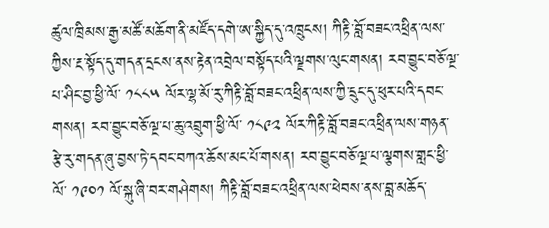ཚུལ་ཁྲིམས་རྒྱ་མཚོ་མཆོག་ནི་མཛོད་དགེ་ཨ་སྐྱིད་དུ་འཁྲུངས། ཀིརྟི་བློ་བཟང་འཕྲིན་ལས་ཀྱིས་རྔ་སྟོད་དུ་གདན་དྲངས་ནས་རྟེན་འབྲེལ་བསྟོད་པའི་ལྗགས་ལུང་གསན། རབ་བྱུང་བཅོ་ལྔ་པ་ཤིང་བྱ་ཕྱི་ལོ་ ༡༨༨༥ ལོར་ལྷ་མོ་རུ་ཀིརྟི་བློ་བཟང་འཕྲིན་ལས་ཀྱི་དྲུང་དུ་ཕུར་པའི་དབང་གསན། རབ་བྱུང་བཅོ་ལྔ་པ་ཆུ་འབྲུག་ཕྱི་ལོ་ ༡༨༩༢ ལོར་ཀིརྟི་བློ་བཟང་འཕྲིན་ལས་གཉན་རྩེ་རུ་གདན་ཞུ་བྱས་ཏེ་དབང་བཀའ་ཆོས་མང་པོ་གསན། རབ་བྱུང་བཅོ་ལྔ་པ་ལྕགས་གླང་ཕྱི་ལོ་ ༡༩༠༡ ལོ་སྐུ་ཞི་བར་གཤེགས། ཀིརྟི་བློ་བཟང་འཕྲིན་ལས་ཕེབས་ནས་བླ་མཆོད་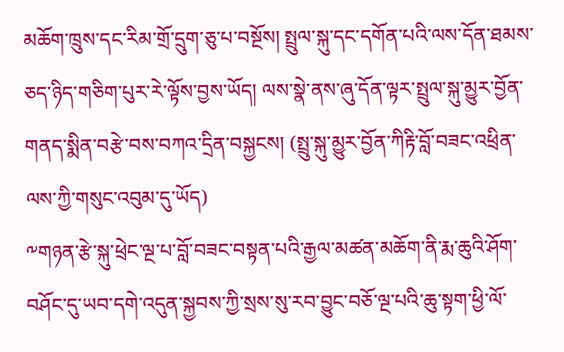མཆོག་ཁྲུས་དང་རིམ་གྲོ་དྲུག་ཅུ་པ་བསྔོས། སྤྲུལ་སྐུ་དང་དགོན་པའི་ལས་དོན་ཐམས་ཅད་ཉིད་གཅིག་པུར་རེ་ལྟོས་བྱས་ཡོད། ལས་སྣེ་ནས་ཞུ་དོན་ལྟར་སྤྲུལ་སྐུ་མྱུར་བྱོན་གནད་སྨིན་བརྩེ་བས་བཀའ་དྲིན་བསྐྱངས། (སྤྲུ་སྐུ་མྱུར་བྱོན་ཀིརྟི་བློ་བཟང་འཕྲིན་ལས་ཀྱི་གསུང་འབུམ་དུ་ཡོད)
༸གཉན་རྩེ་སྐུ་ཕྲེང་ལྔ་པ་བློ་བཟང་བསྟན་པའི་རྒྱལ་མཚན་མཆོག་ནི་རྨ་ཆུའི་ཤོག་བཤོང་དུ་ཡབ་དགེ་འདུན་སྐྱབས་ཀྱི་སྲས་སུ་རབ་བྱུང་བཅོ་ལྔ་པའི་ཆུ་སྟག་ཕྱི་ལོ་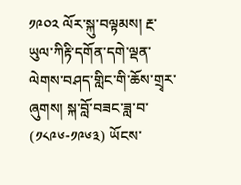༡༩༠༢ ལོར་སྐུ་བལྟམས། རྔ་ཡུལ་ཀིརྟི་དགོན་དགེ་ལྡན་ལེགས་བཤད་གླིང་གི་ཆོས་གྲྭར་ཞུགས། སྐ་བློ་བཟང་ཟླ་བ་ (༡༨༩༦-༡༩༦༣) ཡོངས་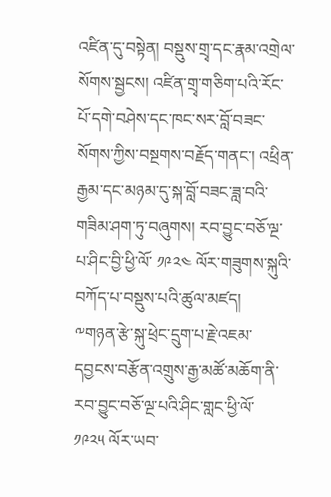འཛིན་དུ་བསྟེན། བསྡུས་གྲྭ་དང་རྣམ་འགྲེལ་སོགས་སྦྱངས། འཛིན་གྲྭ་གཅིག་པའི་རོང་པོ་དགེ་བཤེས་དང་ཁང་སར་བློ་བཟང་སོགས་ཀྱིས་བསྔགས་བརྗོད་གནང་། འཕྲིན་རྒྱམ་དང་མཉམ་དུ་སྐ་བློ་བཟང་ཟླ་བའི་གཟིམ་ཤག་ཏུ་བཞུགས། རབ་བྱུང་བཅོ་ལྔ་པ་ཤིང་བྱི་ཕྱི་ལོ་ ༡༩༢༤ ལོར་གཟུགས་སྐུའི་བཀོད་པ་བསྡུས་པའི་ཚུལ་མཛད།
༸གཉན་རྩེ་སྐུ་ཕྲེང་དྲུག་པ་རྗེ་འཇམ་དབྱངས་བརྩོན་འགྲུས་རྒྱ་མཚོ་མཆོག་ནི་རབ་བྱུང་བཅོ་ལྔ་པའི་ཤིང་གླང་ཕྱི་ལོ་ ༡༩༢༥ ལོར་ཡབ་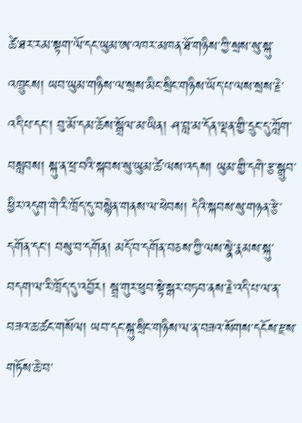ཚེ་ཐར་རམ་སྟག་ལོ་དང་ཡུམ་ཨ་འཁར་མཁན་ཐོ་གཉིས་ཀྱི་སྲས་སུ་སྐུ་འཁྲུངས། ཡབ་ཡུམ་གཉིས་ལ་སྲས་མིང་སྲིང་གཉིས་ཡོད་པ་ལས་སྲས་རྗེ་འདི་པ་དང་། བུ་མོ་དམ་ཆོས་སྒྲོལ་མ་ཡིན། ཤ་བླ་མ་དོན་ལྡན་གྱི་དྲུང་དུ་ཀློག་བསླབས། སྐུ་ན་ཕྲ་བའི་སྐབས་སུ་ཡུམ་ཚེ་ལས་འདས། ཡུམ་གྱི་དགེ་རྩ་སྒྲུབ་ཕྱིར་འདུག་གེ་རི་ཁྲོད་དུ་བསྙེན་གནས་ལ་ཕེབས། དེའི་སྐབས་སུ་གཉན་རྩེ་དགོན་དང་། བསུ་བ་དགོན། མདོ་བ་དགོན་བཅས་ཀྱི་ལས་སྣེ་རྣམས་སྐུ་བདག་ལ་རི་ཁྲོད་དུ་འབྱོར། སྦྲ་གུར་ཕུབ་སྟེ་སྒར་བཏབ་ནས་རྗེ་འདི་པ་ལ་ན་བཟའ་ཆ་ཚང་གསོལ། ཡབ་དང་སྐུ་སྲིང་གཉིས་ལ་ན་བཟའ་སོགས་དངོས་རྫས་གཏོས་ཆེ་བ་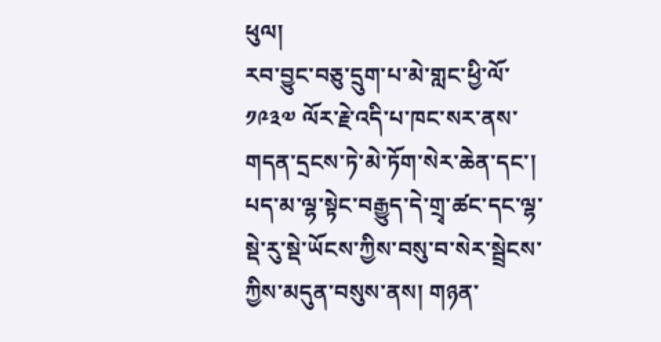ཕུལ།
རབ་བྱུང་བཅུ་དྲུག་པ་མེ་གླང་ཕྱི་ལོ་ ༡༩༣༧ ལོར་རྗེ་འདི་པ་ཁང་སར་ནས་གདན་དྲངས་ཏེ་མེ་ཏོག་སེར་ཆེན་དང་། པད་མ་ལྷ་སྟེང་བརྒྱུད་དེ་གྲྭ་ཚང་དང་ལྷ་སྡེ་རུ་སྡེ་ཡོངས་ཀྱིས་བསུ་བ་སེར་སྦྲེངས་ཀྱིས་མདུན་བསུས་ནས། གཉན་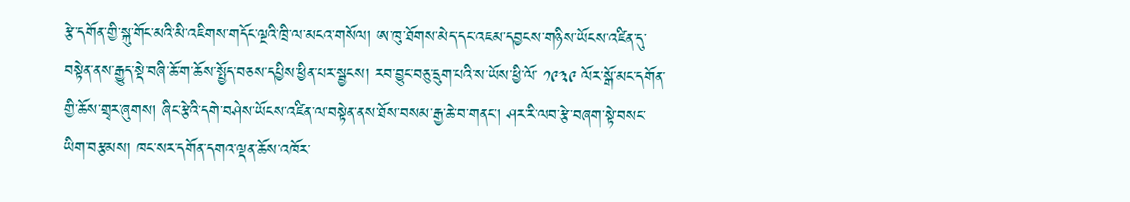རྩེ་དགོན་གྱི་སྐུ་གོང་མའི་མི་འཇིགས་གདོང་ལྔའི་ཁྲི་ལ་མངའ་གསོལ། ཨ་ཁུ་ཐོགས་མེད་དང་འཇམ་དབྱངས་གཉིས་ཡོངས་འཛིན་དུ་བསྟེན་ནས་རྒྱུད་སྡེ་བཞི་ཆོ་ག་ཆོས་སྤྱོད་བཅས་དཔྱིས་ཕྱིན་པར་སྦྱངས། རབ་བྱུང་བཅུ་དྲུག་པའི་ས་ཡོས་ཕྱི་ལོ་ ༡༩༣༩ ལོར་སྒོ་མང་དགོན་གྱི་ཆོས་གྲྭར་ཞུགས། ཞིང་རྩེའི་དགེ་བཤེས་ཡོངས་འཛིན་ལ་བསྟེན་ནས་ཐོས་བསམ་རྒྱ་ཆེ་བ་གནང་། ཤར་རི་ལབ་རྩེ་བཞག་སྟེ་བསང་ཡིག་བརྩམས། ཁང་སར་དགོན་དགའ་ལྡན་ཆོས་འཁོར་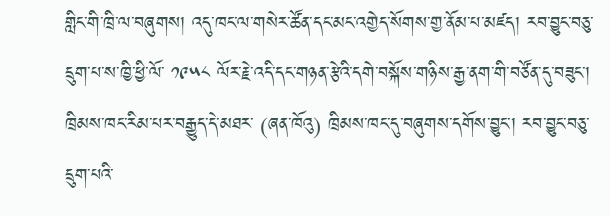གླིང་གི་ཁྲི་ལ་བཞུགས། འདུ་ཁང་ལ་གསེར་ཚོན་དང་མང་འགྱེད་སོགས་གྱ་ནོམ་པ་མཛད། རབ་བྱུང་བཅུ་དྲུག་པ་ས་ཁྱི་ཕྱི་ལོ་ ༡༩༥༨ ལོར་རྗེ་འདི་དང་གཉན་རྩེའི་དགེ་བསྐོས་གཉིས་རྒྱ་ནག་གི་བཙོན་དུ་བཟུང་། ཁྲིམས་ཁང་རིམ་པར་བརྒྱུད་དེ་མཐར་ (ཞན་ཁོའུ) ཁྲིམས་ཁང་དུ་བཞུགས་དགོས་བྱུང་། རབ་བྱུང་བཅུ་དྲུག་པའི་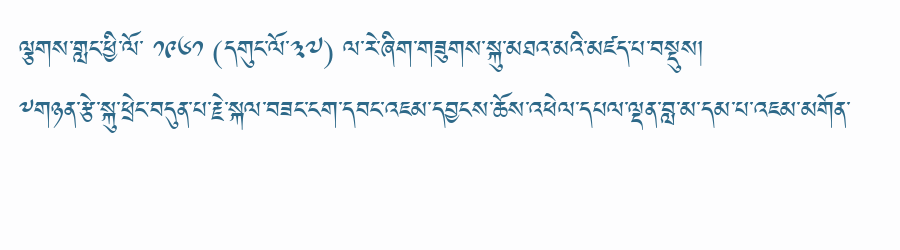ལྕགས་གླང་ཕྱི་ལོ་ ༡༩༦༡ (དགུང་ལོ་༣༧) ལ་རེ་ཞིག་གཟུགས་སྐུ་མཐའ་མའི་མཛད་པ་བསྡུས།
༸གཉན་རྩེ་སྐུ་ཕྲེང་བདུན་པ་རྗེ་སྐལ་བཟང་ངག་དབང་འཇམ་དབྱངས་ཆོས་འཕེལ་དཔལ་ལྡན་བླ་མ་དམ་པ་འཇམ་མགོན་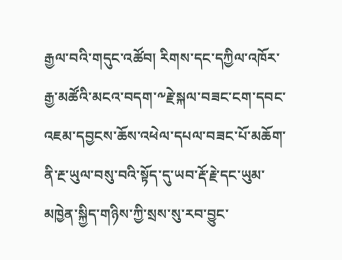རྒྱལ་བའི་གདུང་འཚོབ། རིགས་དང་དཀྱིལ་འཁོར་རྒྱ་མཚོའི་མངའ་བདག་༸རྗེ་སྐལ་བཟང་ངག་དབང་འཇམ་དབྱངས་ཆོས་འཕེལ་དཔལ་བཟང་པོ་མཆོག་ནི་རྔ་ཡུལ་བསུ་བའི་སྟོད་དུ་ཡབ་རྡོ་རྗེ་དང་ཡུམ་མཁྱེན་སྐྱིད་གཉིས་ཀྱི་སྲས་སུ་རབ་བྱུང་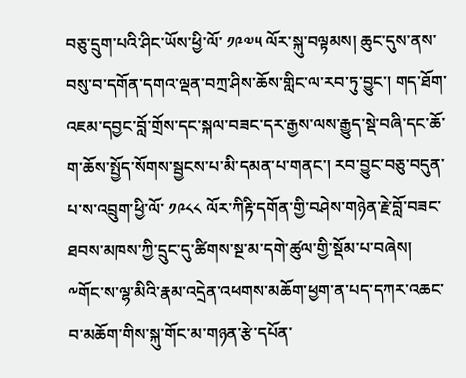བཅུ་དྲུག་པའི་ཤིང་ཡོས་ཕྱི་ལོ་ ༡༩༧༥ ལོར་སྐུ་བལྟམས། ཆུང་དུས་ནས་བསུ་བ་དགོན་དགའ་ལྡན་བཀྲ་ཤིས་ཆོས་གླིང་ལ་རབ་ཏུ་བྱུང་། གད་ཐོག་འཇམ་དབྱང་བློ་གྲོས་དང་སྐལ་བཟང་དར་རྒྱས་ལས་རྒྱུད་སྡེ་བཞི་དང་ཆོ་ག་ཆོས་སྤྱོད་སོགས་སྦྱངས་པ་མི་དམན་པ་གནང་། རབ་བྱུང་བཅུ་བདུན་པ་ས་འབྲུག་ཕྱི་ལོ་ ༡༩༨༨ ལོར་ཀིརྟི་དགོན་གྱི་བཤེས་གཉེན་རྗེ་བློ་བཟང་ཐབས་མཁས་ཀྱི་དྲུང་དུ་ཚིགས་སྔ་མ་དགེ་ཚུལ་གྱི་སྡོམ་པ་བཞེས། ༸གོང་ས་ལྷ་མིའི་རྣམ་འདྲེན་འཕགས་མཆོག་ཕྱག་ན་པད་དཀར་འཆང་བ་མཆོག་གིས་སྐུ་གོང་མ་གཉན་རྩེ་དཔོན་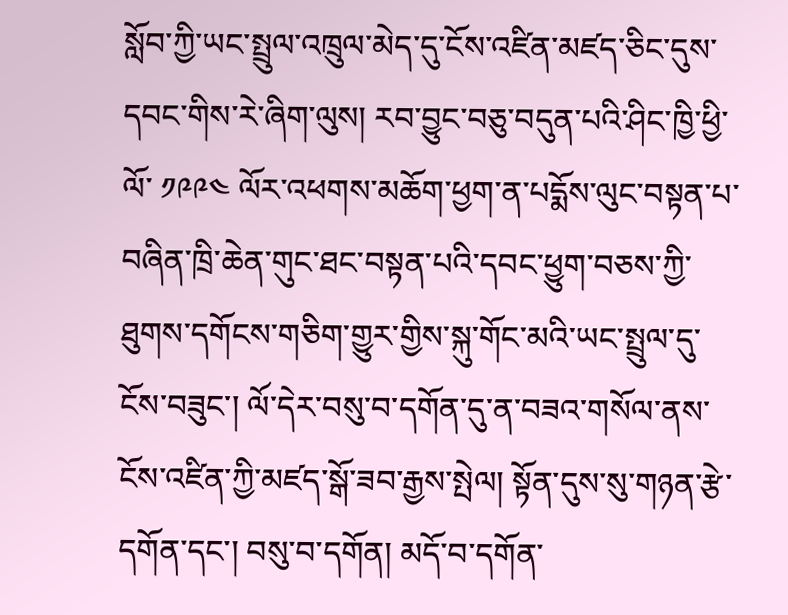སློབ་ཀྱི་ཡང་སྤྲུལ་འཁྲུལ་མེད་དུ་ངོས་འཛིན་མཛད་ཅིང་དུས་དབང་གིས་རེ་ཞིག་ལུས། རབ་བྱུང་བཅུ་བདུན་པའི་ཤིང་ཁྱི་ཕྱི་ལོ་ ༡༩༩༤ ལོར་འཕགས་མཆོག་ཕྱག་ན་པདྨོས་ལུང་བསྟན་པ་བཞིན་ཁྲི་ཆེན་གུང་ཐང་བསྟན་པའི་དབང་ཕྱུག་བཅས་ཀྱི་ཐུགས་དགོངས་གཅིག་གྱུར་གྱིས་སྐུ་གོང་མའི་ཡང་སྤྲུལ་དུ་ངོས་བཟུང་། ལོ་དེར་བསུ་བ་དགོན་དུ་ན་བཟའ་གསོལ་ནས་ངོས་འཛིན་ཀྱི་མཛད་སྒོ་ཟབ་རྒྱས་སྤེལ། སྟོན་དུས་སུ་གཉན་རྩེ་དགོན་དང་། བསུ་བ་དགོན། མདོ་བ་དགོན་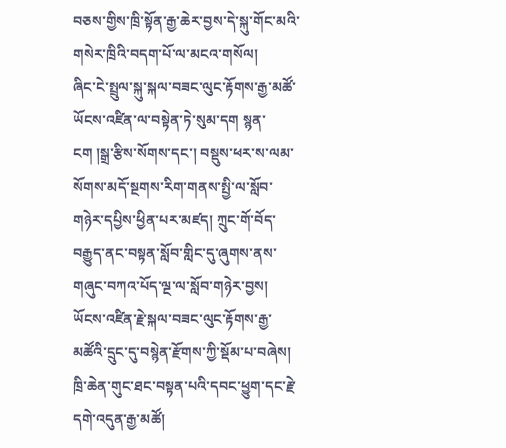བཅས་གྱིས་ཁྲི་སྟོན་རྒྱ་ཆེར་བྱས་དེ་སྐུ་གོང་མའི་གསེར་ཁྲིའི་བདག་པོ་ལ་མངའ་གསོལ།
ཞིང་ངེ་སྤྲུལ་སྐུ་སྐལ་བཟང་ལུང་རྟོགས་རྒྱ་མཚོ་ཡོངས་འཛིན་ལ་བསྟེན་ཏེ་སུམ་དག སྙན་ངག །སྒྲ་རྩིས་སོགས་དང་། བསྡུས་ཕར་ས་ལམ་སོགས་མདོ་སྔགས་རིག་གནས་སྤྱི་ལ་སློབ་གཉེར་དཔྱིས་ཕྱིན་པར་མཛད། ཀྲུང་གོ་བོད་བརྒྱུད་ནང་བསྟན་སློབ་གླིང་དུ་ཞུགས་ནས་གཞུང་བཀའ་པོད་ལྔ་ལ་སློབ་གཉེར་བྱས། ཡོངས་འཛིན་རྗེ་སྐལ་བཟང་ལུང་རྟོགས་རྒྱ་མཚོའི་དྲུང་དུ་བསྙེན་རྫོགས་ཀྱི་སྡོམ་པ་བཞེས། ཁྲི་ཆེན་གུང་ཐང་བསྟན་པའི་དབང་ཕྱུག་དང་རྗེ་དགེ་འདུན་རྒྱ་མཚོ།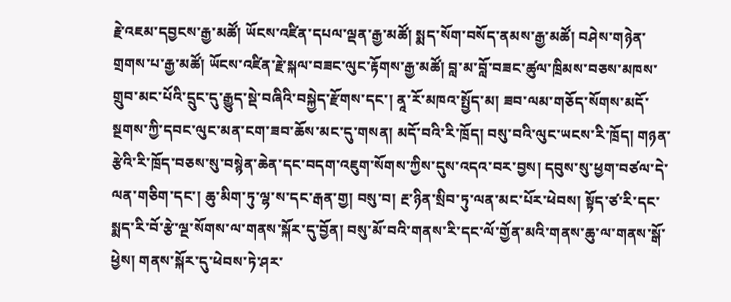རྗེ་འཇམ་དབྱངས་རྒྱ་མཚོ། ཡོངས་འཛིན་དཔལ་ལྡན་རྒྱ་མཚོ། སྨད་སོག་བསོད་ནམས་རྒྱ་མཚོ། བཤེས་གཉེན་གྲགས་པ་རྒྱ་མཚོ། ཡོངས་འཛིན་རྗེ་སྐལ་བཟང་ལུང་རྟོགས་རྒྱ་མཚོ། བླ་མ་བློ་བཟང་ཚུལ་ཁྲིམས་བཅས་མཁས་གྲུབ་མང་པོའི་དྲུང་དུ་རྒྱུད་སྡེ་བཞིའི་བསྐྱེད་རྫོགས་དང་། ནཱ་རོ་མཁའ་སྤྱོད་མ། ཟབ་ལམ་གཅོད་སོགས་མདོ་སྔགས་ཀྱི་དབང་ལུང་མན་ངག་ཟབ་ཆོས་མང་དུ་གསན། མདོ་བའི་རི་ཁྲོད། བསུ་བའི་ལུང་ཡངས་རི་ཁྲོད། གཉན་རྩེའི་རི་ཁྲོད་བཅས་སུ་བསྙེན་ཆེན་དང་བདག་འཇུག་སོགས་ཀྱིས་དུས་འདའ་བར་བྱས། དབུས་སུ་ཕྱག་བཙལ་དེ་ལན་གཅིག་དང་། ཆུ་མིག་ཏུ་ལྷ་ས་དང་རྒན་གྱ། བསུ་བ། རྔ་ཉིན་སྲིབ་ཏུ་ལན་མང་པོར་ཕེབས། སྟོད་ཙ་རི་དང་སྨད་རི་བོ་རྩེ་ལྔ་སོགས་ལ་གནས་སྐོར་དུ་བྱོན། བསུ་མོ་བའི་གནས་རི་དང་ལོ་གྱོན་མའི་གནས་ཆུ་ལ་གནས་སྒོ་ཕྱེས། གནས་སྐོར་དུ་ཕེབས་ཏེ་ཤར་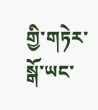གྱི་གཏེར་སྒོ་ཡང་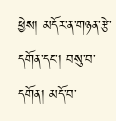ཕྱེས། མདོར་ན་གཉན་རྩེ་དགོན་དང་། བསུ་བ་དགོན། མདོ་བ་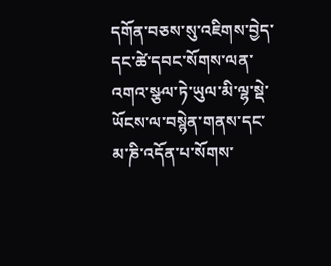དགོན་བཅས་སུ་འཇིགས་བྱེད་དང་ཚེ་དབང་སོགས་ལན་འགའ་སྩལ་ཏེ་ཡུལ་མི་ལྷ་སྡེ་ཡོངས་ལ་བསྙེན་གནས་དང་མ་ཎི་འདོན་པ་སོགས་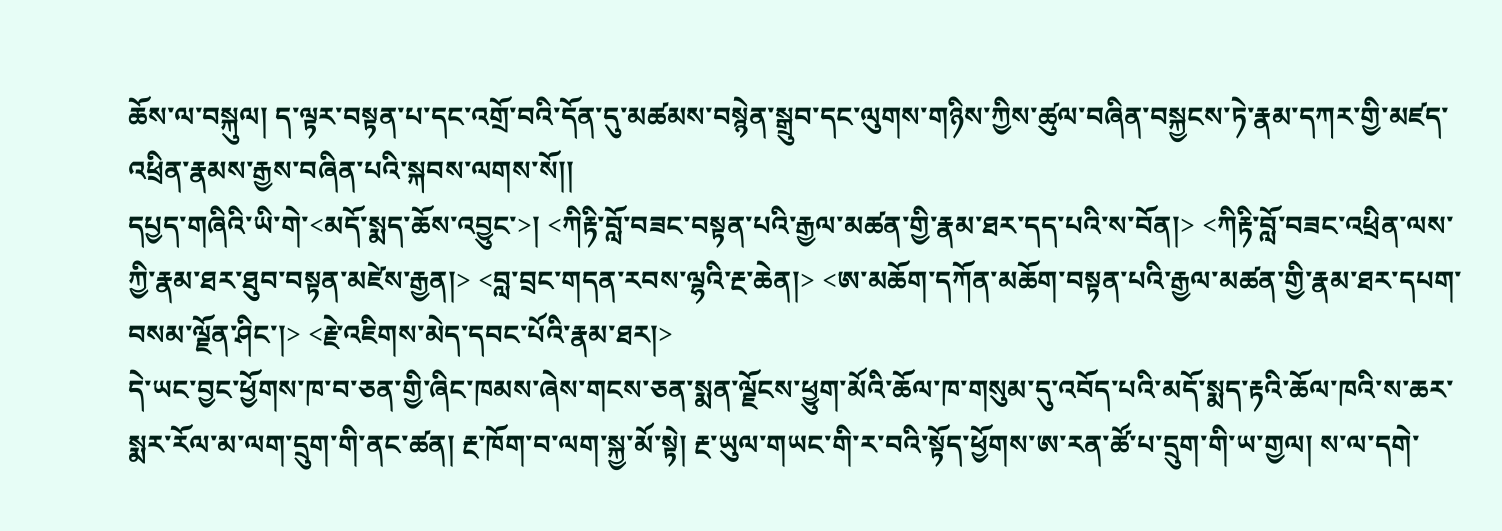ཆོས་ལ་བསྐུལ། ད་ལྟར་བསྟན་པ་དང་འགྲོ་བའི་དོན་དུ་མཚམས་བསྙེན་སྒྲུབ་དང་ལུགས་གཉིས་ཀྱིས་ཚུལ་བཞིན་བསྐྱངས་ཏེ་རྣམ་དཀར་གྱི་མཛད་འཕྲིན་རྣམས་རྒྱས་བཞིན་པའི་སྐབས་ལགས་སོ།།
དཔྱད་གཞིའི་ཡི་གེ་<མདོ་སྨད་ཆོས་འབྱུང་>། <ཀིརྟི་བློ་བཟང་བསྟན་པའི་རྒྱལ་མཚན་གྱི་རྣམ་ཐར་དད་པའི་ས་བོན།> <ཀིརྟི་བློ་བཟང་འཕྲིན་ལས་ཀྱི་རྣམ་ཐར་ཐུབ་བསྟན་མཛེས་རྒྱན།> <བླ་བྲང་གདན་རབས་ལྷའི་རྔ་ཆེན།> <ཨ་མཆོག་དཀོན་མཆོག་བསྟན་པའི་རྒྱལ་མཚན་གྱི་རྣམ་ཐར་དཔག་བསམ་ལྗོན་ཤིང་།> <རྗེ་འཇིགས་མེད་དབང་པོའི་རྣམ་ཐར།>
དེ་ཡང་བྱང་ཕྱོགས་ཁ་བ་ཅན་གྱི་ཞིང་ཁམས་ཞེས་གངས་ཅན་སྨན་ལྗོངས་ཕྱུག་མོའི་ཆོལ་ཁ་གསུམ་དུ་འབོད་པའི་མདོ་སྨད་རྟའི་ཆོལ་ཁའི་ས་ཆར་སྨར་རོལ་མ་ལག་དྲུག་གི་ནང་ཚན། རྔ་ཁོག་བ་ལག་སྐྱ་མོ་སྟེ། རྔ་ཡུལ་གཡང་གི་ར་བའི་སྟོད་ཕྱོགས་ཨ་རན་ཚོ་པ་དྲུག་གི་ཡ་གྱལ། ས་ལ་དགེ་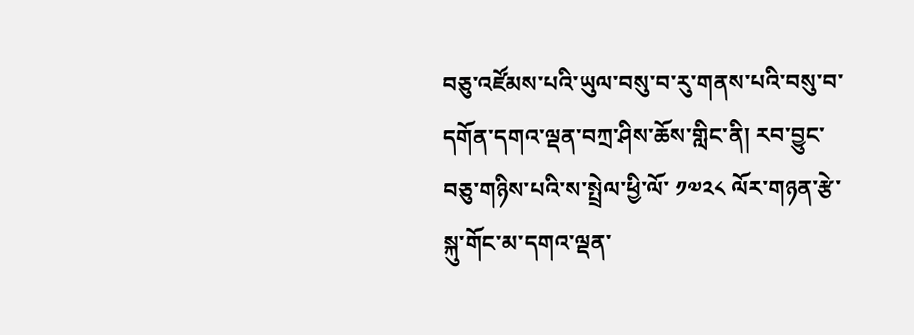བཅུ་འཛོམས་པའི་ཡུལ་བསུ་བ་རུ་གནས་པའི་བསུ་བ་དགོན་དགའ་ལྡན་བཀྲ་ཤིས་ཆོས་གླིང་ནི། རབ་བྱུང་བཅུ་གཉིས་པའི་ས་སྤྲེལ་ཕྱི་ལོ་ ༡༧༢༨ ལོར་གཉན་རྩེ་སྐུ་གོང་མ་དགའ་ལྡན་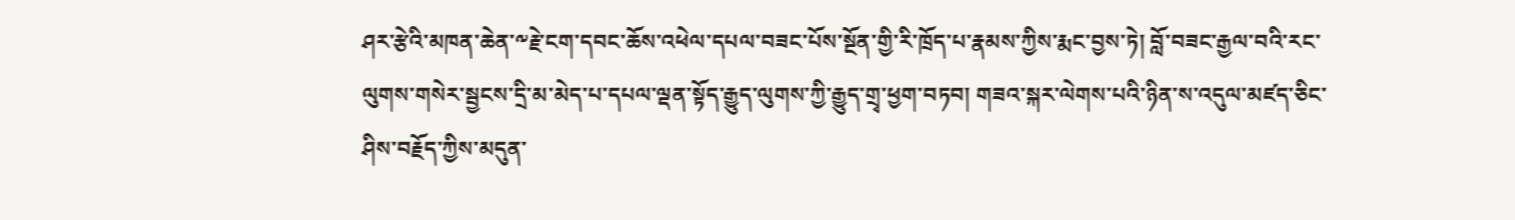ཤར་རྩེའི་མཁན་ཆེན་༸རྗེ་ངག་དབང་ཆོས་འཕེལ་དཔལ་བཟང་པོས་སྔོན་གྱི་རི་ཁྲོད་པ་རྣམས་ཀྱིས་རྨང་བྱས་ཏེ། བློ་བཟང་རྒྱལ་བའི་རང་ལུགས་གསེར་སྦྱངས་དྲི་མ་མེད་པ་དཔལ་ལྡན་སྟོད་རྒྱུད་ལུགས་ཀྱི་རྒྱུད་གྲྭ་ཕྱག་བཏབ། གཟའ་སྐར་ལེགས་པའི་ཉིན་ས་འདུལ་མཛད་ཅིང་ཤིས་བརྗོད་ཀྱིས་མདུན་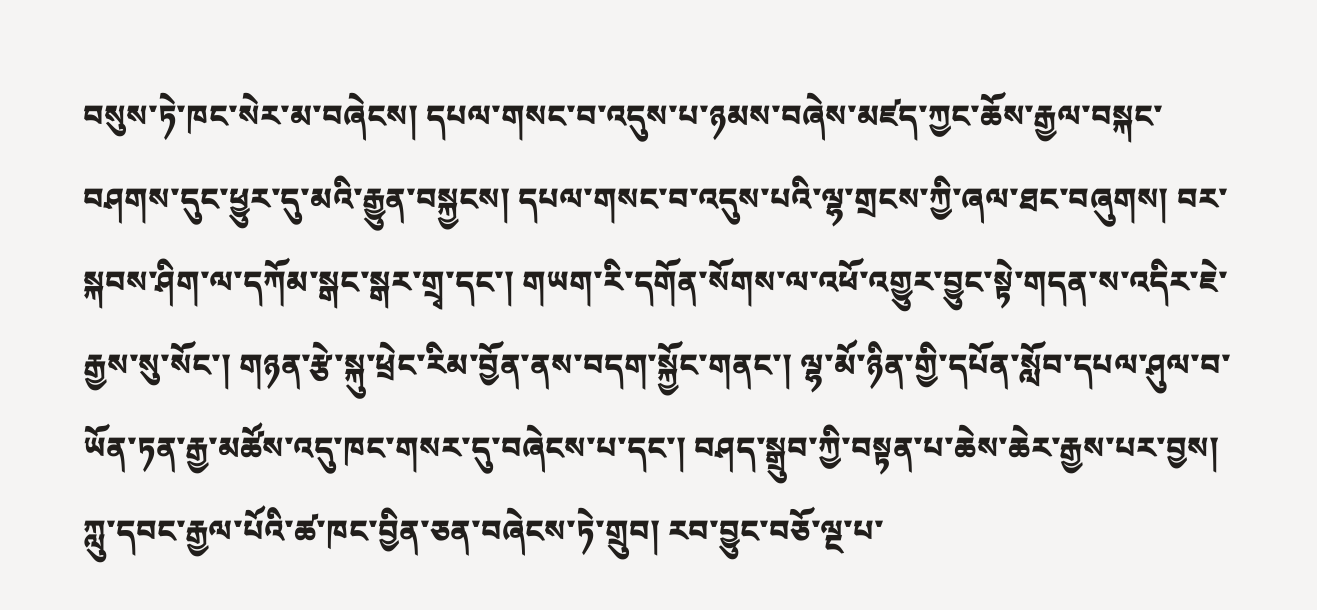བསུས་ཏེ་ཁང་སེར་མ་བཞེངས། དཔལ་གསང་བ་འདུས་པ་ཉམས་བཞེས་མཛད་ཀྱང་ཆོས་རྒྱལ་བསྐང་བཤགས་དུང་ཕྱུར་དུ་མའི་རྒྱུན་བསྐྱངས། དཔལ་གསང་བ་འདུས་པའི་ལྷ་གྲངས་ཀྱི་ཞལ་ཐང་བཞུགས། བར་སྐབས་ཤིག་ལ་དཀོམ་སྒང་སྒར་གྲྭ་དང་། གཡག་རི་དགོན་སོགས་ལ་འཕོ་འགྱུར་བྱུང་སྟེ་གདན་ས་འདིར་ཇེ་རྒྱས་སུ་སོང་། གཉན་རྩེ་སྐུ་ཕྲེང་རིམ་བྱོན་ནས་བདག་སྐྱོང་གནང་། ལྷ་མོ་ཉིན་གྱི་དཔོན་སློབ་དཔལ་ཤུལ་བ་ཡོན་ཏན་རྒྱ་མཚོས་འདུ་ཁང་གསར་དུ་བཞེངས་པ་དང་། བཤད་སྒྲུབ་ཀྱི་བསྟན་པ་ཆེས་ཆེར་རྒྱས་པར་བྱས། ཀླུ་དབང་རྒྱལ་པོའི་ཚ་ཁང་བྱིན་ཅན་བཞེངས་ཏེ་གྲུབ། རབ་བྱུང་བཅོ་ལྔ་པ་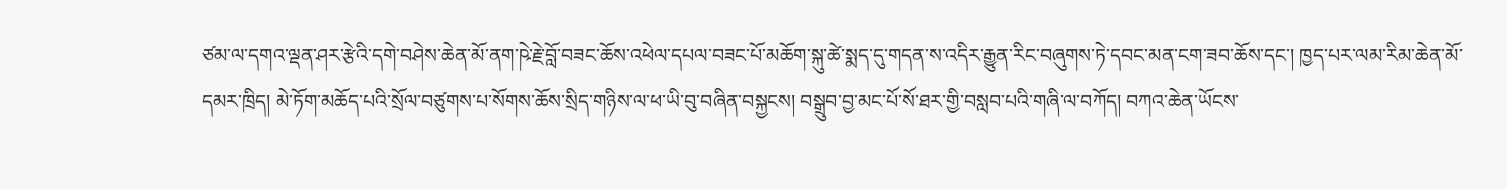ཙམ་ལ་དགའ་ལྡན་ཤར་རྩེའི་དགེ་བཤེས་ཆེན་མོ་ནག་ཥེ་རྗེ་བློ་བཟང་ཆོས་འཕེལ་དཔལ་བཟང་པོ་མཆོག་སྐུ་ཚེ་སྨད་དུ་གདན་ས་འདིར་རྒྱུན་རིང་བཞུགས་ཏེ་དབང་མན་ངག་ཟབ་ཆོས་དང་། ཁྱད་པར་ལམ་རིམ་ཆེན་མོ་དམར་ཁྲིད། མེ་ཏོག་མཆོད་པའི་སྲོལ་བཙུགས་པ་སོགས་ཆོས་སྲིད་གཉིས་ལ་ཕ་ཡི་བུ་བཞིན་བསྐྱངས། བསྒྲུབ་བྱ་མང་པོ་སོ་ཐར་གྱི་བསླབ་པའི་གཞི་ལ་བཀོད། བཀའ་ཆེན་ཡོངས་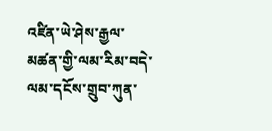འཛིན་ཡེ་ཤེས་རྒྱལ་མཚན་གྱི་ལམ་རིམ་བདེ་ལམ་དངོས་གྲུབ་ཀུན་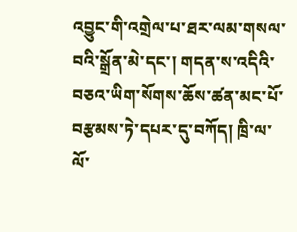འབྱུང་གི་འགྲེལ་པ་ཐར་ལམ་གསལ་བའི་སྒྲོན་མེ་དང་། གདན་ས་འདིའི་བཅའ་ཡིག་སོགས་ཆོས་ཚན་མང་པོ་བརྩམས་ཏེ་དཔར་དུ་བཀོད། ཁྲི་ལ་ལོ་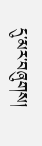དུ་མར་བཞུགས།